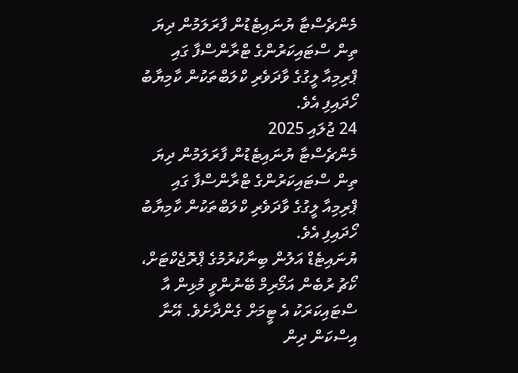މެންޗެސްޓާ ޔުނައިޓެޑުން ފާރަލަމުން ދިޔަ ތިން ސްޓައިކަރުންގެ ޓްރާންސްފާ ގައި ޕްރިމިއާ ލީގުގެ ވާދަވެރި ކްލަބްތަކުން ކާމިޔާބު ހޯދައިފި އެވެ.
24 ޖުލައި 2025
މެންޗެސްޓާ ޔުނައިޓެޑުން ފާރަލަމުން ދިޔަ ތިން ސްޓައިކަރުންގެ ޓްރާންސްފާ ގައި ޕްރިމިއާ ލީގުގެ ވާދަވެރި ކްލަބްތަކުން ކާމިޔާބު ހޯދައިފި އެވެ.
ޔުނައިޓެޑް އަލުން ބިނާކުރުމުގެ ޕްރޮޖެކްޓަށް، ކޯޗު ރުބެން އަމޯރިމް ބޭނުންވީ މުޅިން އާ ސްޓައިކަރަކު އެ ޓީމަށް ގެންދާށެވެ. އޭނާ އިސްކަން ދިން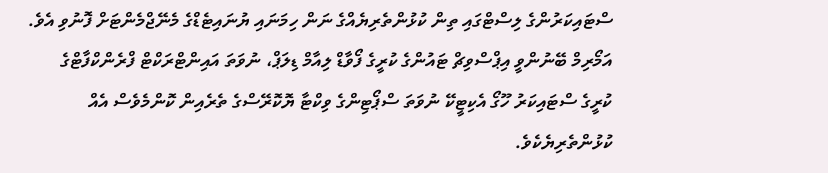ސްޓައިކަރުންގެ ލިސްޓްގައި ތިން ކުޅުންތެރިޔެއްގެ ނަން ހިމަނައި ޔުނައިޓެޑްގެ މެނޭޖްމެންޓަށް ފޮނުވި އެވެ.
އަމޯރިމް ބޭނުންވީ އިޕްސްވިޗް ޓައުންގެ ކުރީގެ ފޯވާޑް ލިއާމް ޑިލަޕް، ނުވަތަ އައިންޓްރަކްޓް ފްރެންކްފާޓްގެ ކުރީގެ ސްޓައިކަރު ހޫގޯ އެކިޓީކޭ ނުވަތަ ސްޕޯޓިންގެ ވިކްޓާ ޔޮކޮރޭސްގެ ތެރެއިން ކޮންމެވެސް އެއް ކުޅުންތެރިޔެކެވެ.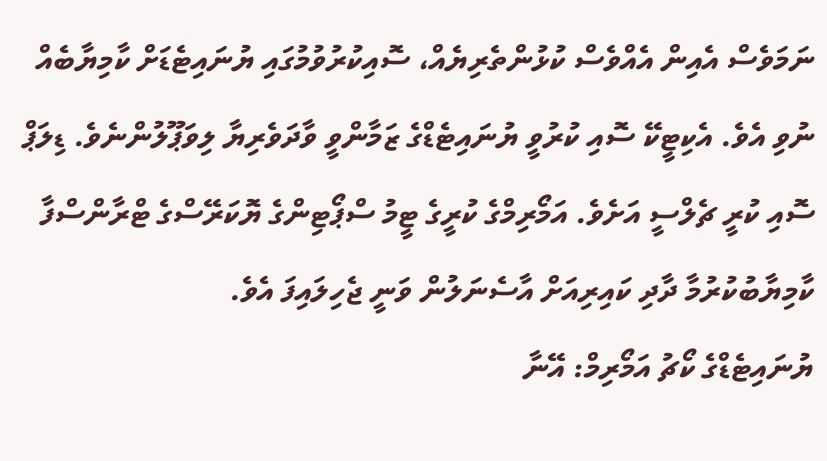ނަމަވެސް އެއިން އެއްވެސް ކުޅުންތެރިޔެއް، ސޮއިކުރުވުމުގައި ޔުނައިޓެޑަށް ކާމިޔާބެއް ނުވި އެވެ. އެކިޓީކޭ ސޮއި ކުރުވީ ޔުނައިޓެޑްގެ ޒަމާންވީ ވާދަވެރިޔާ ލިވަޕޫލުންނެވެ. ޑިލަޕް ސޮއި ކުރީ ޗެލްސީ އަށެވެ. އަމޯރިމްގެ ކުރީގެ ޓީމު ސްޕޯޓިންގެ ޔޮކަރޭސްގެ ޓްރާންސްފާ ކާމިޔާބުކުރުމާ ދާދި ކައިރިއަށް އާސެނަލުން ވަނީ ޖެހިލައިފަ އެވެ.
ޔުނައިޓެޑްގެ ކޯޗު އަމޯރިމް: އޭނާ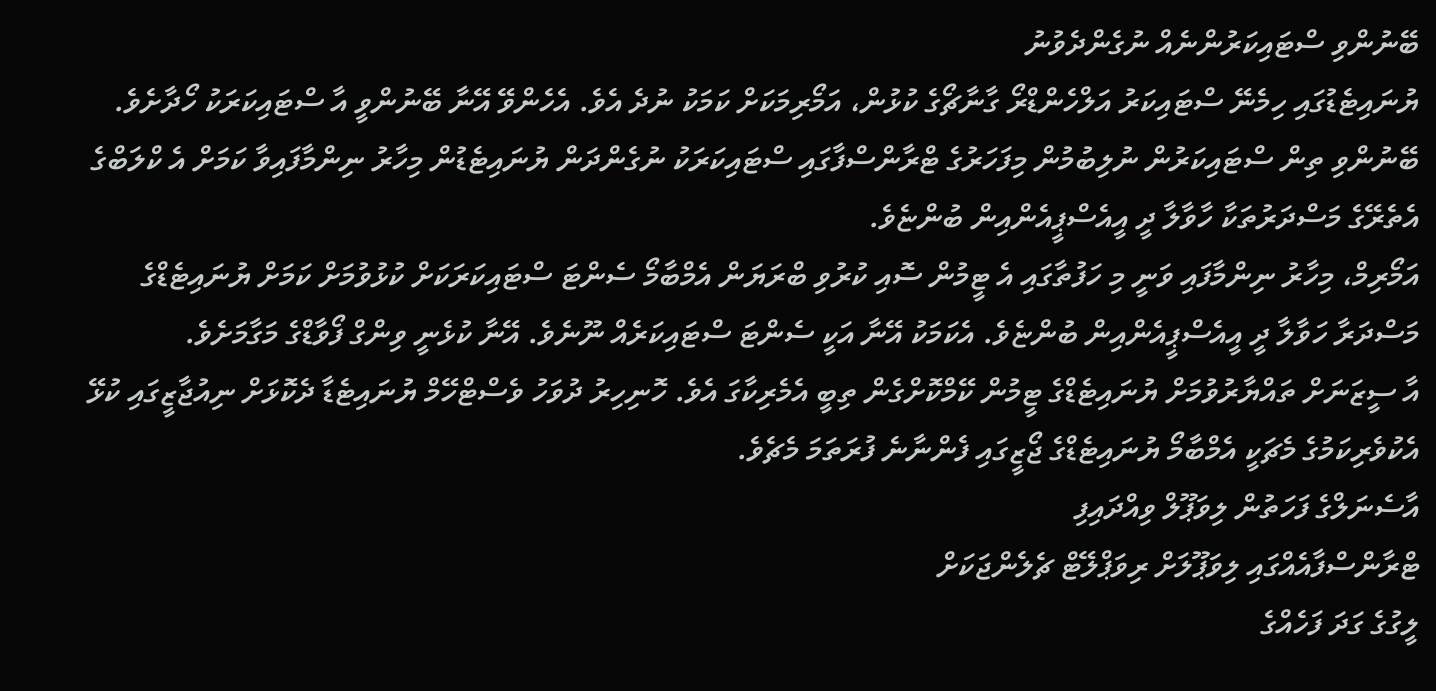ބޭނުންވި ސްޓައިކަރުންނެއް ނުގެންދެވުނު
ޔުނައިޓެޑުގައި ހިމެނޭ ސްޓައިކަރު އަލްހެންޑްރޯ ގާނާޗޯގެ ކުޅުން، އަމޯރިމަކަށް ކަމަކު ނުދެ އެވެ. އެހެންވޭ އޭނާ ބޭނުންވީ އާ ސްޓައިކަރަކު ހޯދާށެވެ.
ބޭނުންވި ތިން ސްޓައިކަރުން ނުލިބުމުން މިފަހަރުގެ ޓްރާންސްފާގައި ސްޓައިކަރަކު ނުގެންދަން ޔުނައިޓެޑުން މިހާރު ނިންމާފައިވާ ކަމަށް އެ ކްލަބްގެ އެތެރޭގެ މަސްދަރުތަކާ ހާވާލާ ދީ އީއެސްޕީއެންއިން ބުންޏެވެ.
އަމޯރިމް، މިހާރު ނިންމާފައި ވަނީ މި ހަފުތާގައި އެ ޓީމުން ސޮއި ކުރުވި ބްރަޔަން އެމްބާމޯ ސެންޓަ ސްޓައިކަރަކަށް ކުޅުވުމަށް ކަމަށް ޔުނައިޓެޑްގެ މަސްދަރާ ހަވާލާ ދީ އީއެސްޕީއެންއިން ބުންޏެވެ. އެކަމަކު އޭނާ އަކީ ސެންޓަ ސްޓައިކަރެއް ނޫނެވެ. އޭނާ ކުޅެނީ ވިންގް ފޯވާޑްގެ މަގާމަށެވެ.
އާ ސީޒަނަށް ތައްޔާރުވުމަށް ޔުނައިޓެޑްގެ ޓީމުން ކޭމްކޮށްގެން ތިބީ އެމެރިކާގަ އެވެ. ހޮނިހިރު ދުވަހު ވެސްޓްހޭމް ޔުނައިޓެޑާ ދެކޮޅަށް ނިއުޖާޒީގައި ކުޅޭ އެކުވެރިކަމުގެ މެޗަކީ އެމްބާމޯ ޔުނައިޓެޑްގެ ޖޯޒީގައި ފެންނާނެ ފުރަތަމަ މެޗެވެ.
އާސެނަލްގެ ފަހަތުން ލިވަޕޫލް ވިއްދައިފި
ޓްރާންސްފާއެއްގައި ލިވަޕޫލަށް ރިވަޕްލޭޓް ޗެލެންޖަކަށް
ލީގުގެ ގަދަ ފަހެއްގެ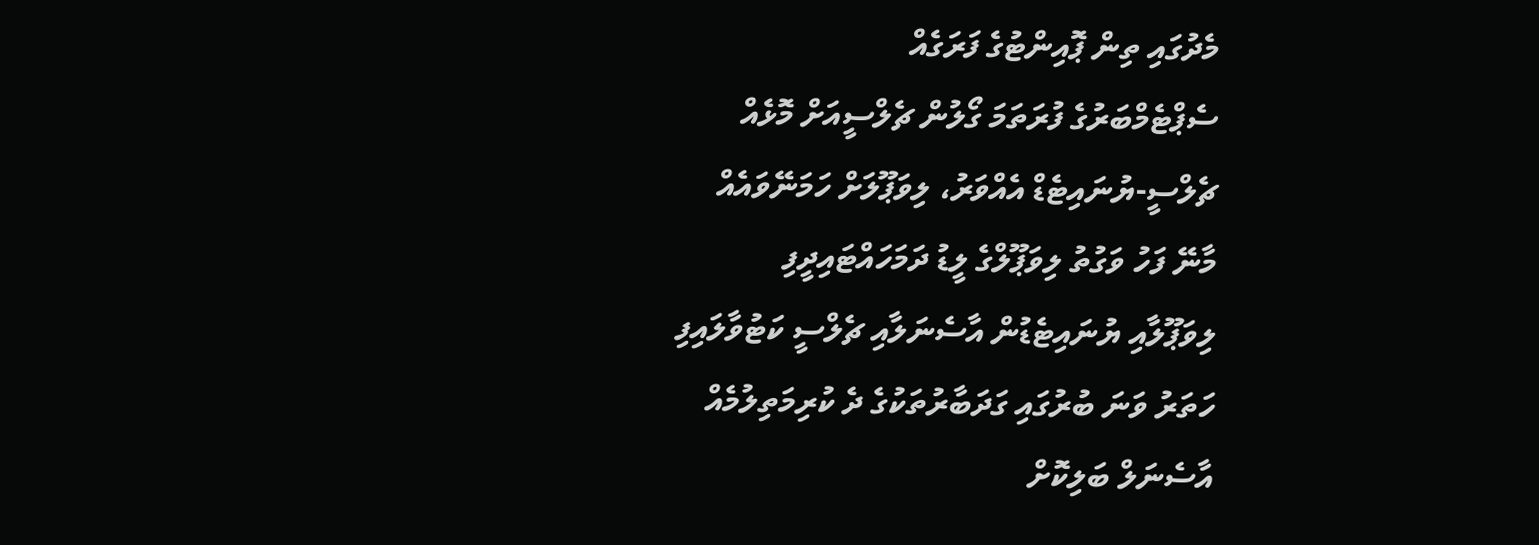މެދުގައި ތިން ޕޮއިންޓުގެ ފަރަގެއް
ސެޕްޓެމްބަރުގެ ފުރަތަމަ ގޯލުން ޗެލްސީއަށް މޮޅެއް
ޗެލްސީ-ޔުނައިޓެޑް އެއްވަރު، ލިވަޕޫލަށް ހަމަނޭވައެއް
މާނޭ ފަހު ވަގުތު ލިވަޕޫލްގެ ލީޑު ދަމަހައްޓައިދީފި
ލިވަޕޫލާއި ޔުނައިޓެޑުން އާސެނަލާއި ޗެލްސީ ކަޓުވާލައިފި
ހަތަރު ވަނަ ބުރުގައި ގަދަބާރުތަކުގެ ދެ ކުރިމަތިލުމެއް
އާސެނަލް ބަލިކޮށް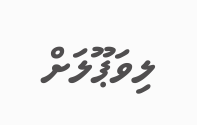ލިވަޕޫލަށް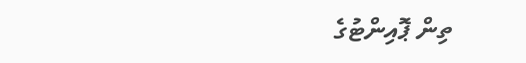ތިން ޕޮއިންޓުގެ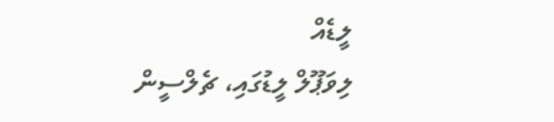ލީޑެއް
ލިވަޕޫލް ލީޑުގައި، ޗެލްސީން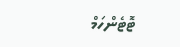ޓޮޓެންހަމް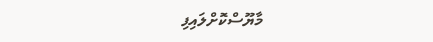މާޔޫސްކޮށްލައިފި